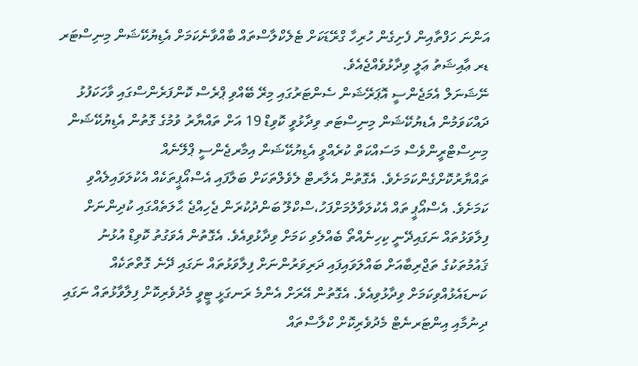އަންނަ ހަފްތާއިން ފެށިގެން ހުރިހާ ގްރޭޑަކަށް ޓެލެކްލާސްތައް ބާއްވާނެކަމަށް އެޑިޔުކޭޝަން މިނިސްޓަރ ޑރ ޢާއިޝަތު ޢަލީ ވިދާޅުވެއްޖެއެވެ.
ނޭޝަނަލް އެމަޖެންސީ އޮޕަރޭޝަން ސެންޓަރުގައި މިރޭ ބޭއްވި ޕްރެސް ކޮންފަރެންސްގައި ވާހަކަފުޅު ދައްކަވަމުން އެޑޔުކޭޝަން މިނިސްޓަތ ވިދާޅުވީ ކޮވިޑް 19 އަށް ތައްޔާރު ވުމުގެ ގޮތުން އެޑިޔުކޭޝަން މިނިސްޓްރީންވެސް މަސައްކަތް ކުރެއްވީ އެޑިޔުކޭޝަން އިމާރޖެންސީ ޕްލޭނެއް ތައްޔާރުކޮށްގެންކަމަށެވެ. އެގޮތުން އެލާރޓް ލެވެލްތަކަށް ބަލާފައި އެސްއޯޕީތަކެއް އެކުލަވައިލެއްވި ކަމަށެވެ. އެސްއޯޕީ ތައް އެކުލަވާލުމަށްފަހު،ސްކްލޫ ބަންދުކުރަން ޖެހިއްޖެ ޙާލަތެއްގައި ކުދިންނަށް ފިލާވަޅުތައް ނަގައިދޭނީ ކިހިނެއްތޯ ބެއްލެވި ކަމަށް ވިދާޅުވިއެވެ. އެގޮތުން އެވަގުތު ކޮވިޑް އުޅުނު ޤައުމުތަކުގެ ތަޖްރިބާއަށް ބައްލަވައިފައި ދަރިވަރުންނަށް ފިލާވަޅުތައް ނަގައި ދޭނެ ގޮތްތަކެއް ކަނޑައެޅުއްވިކަމަށް ވިދާޅުވިއެވެ. އެގޮތުން އޭރަށް އެންމެ ރަނގަޅީ ޓީވީ މެދުވެރިކޮށް ފިލާވާޅުތައް ނަގައި ދިނުމާއި އިންޓަރނެޓް މެދުވެރިކޮށް ކްލާސްތައް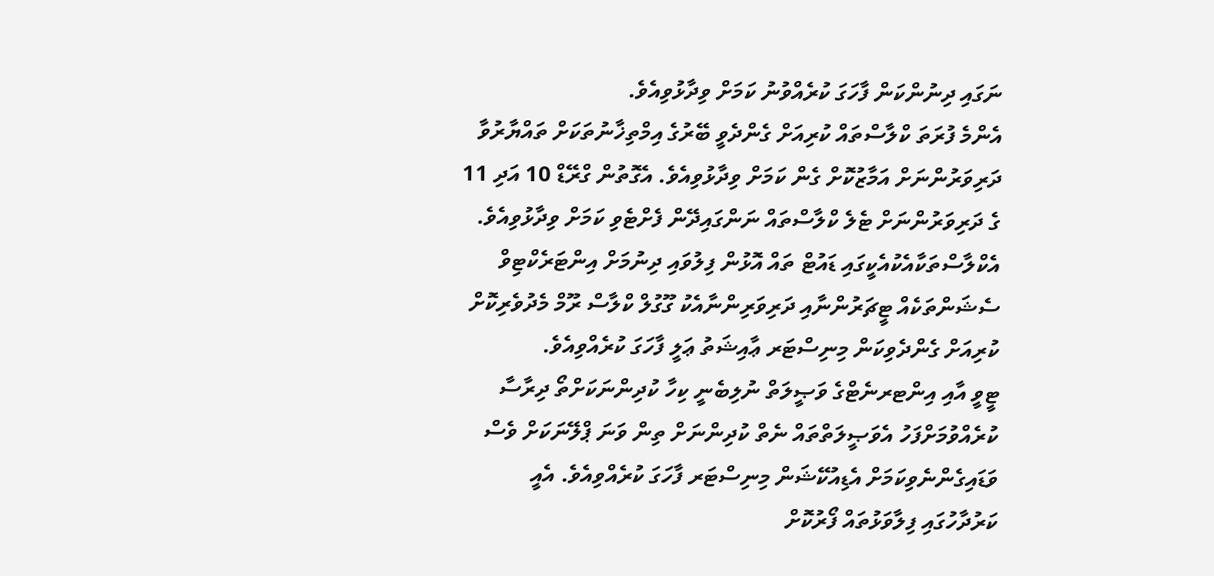ނަގައި ދިނުންކަން ފާހަގަ ކުރެއްވުނު ކަމަށް ވިދާޅުވިއެވެ.
އެންމެ ފުރަތަ ކްލާސްތައް ކުރިއަށް ގެންދެވީ ބޭރުގެ އިމްތިޚާނުތަކަށް ތައްޔާރުވާ ދަރިވަރުންނަށް އަމާޒުކޮށް ގެން ކަމަށް ވިދާޅުވިއެވެ. އެގޮތުން ގްރޭޑް 10 އަދި 11 ގެ ދަރިވަރުންނަށް ޓެލެ ކްލާސްތައް ނަންގައިދޭން ފެށްޓެވި ކަމަށް ވިދާޅުވިއެވެ. އެކްލާސްތަކާއެކުއެކީގައި ޑައުޓް ތައް އޮޅުން ފިލުވައި ދިނުމަށް އިންޓަރެކްޓިވް ސެޝަންތަކެއް ޓީޗަރުންނާއި ދަރިވަރިންނާއެކު ގޫގުލް ކްލާސް ރޫމް މެދުވެރިކޮށް ކުރިއަށް ގެންދެވިކަން މިނިސްޓަރ ޢާއިޝަތު ޢަލީ ފާހަގަ ކުރެއްވިއެވެ.
ޓީވީ އާއި އިންޓރނެޓްގެ ވަޞީލަތް ނުލިބެނީ ކިހާ ކުދިންނަކަށްތޯ ދިރާސާ ކުރެއްވުމަށްފަހު އެވަޞީލަތްތައް ނެތް ކުދިންނަށް ތިން ވަނަ ޕްލޭނަކަށް ވެސް ވަޑައިގެންނެވިކަމަށް އެޑިއުކޭޝަން މިނިސްޓަރ ފާހަގަ ކުރެއްވިއެވެ. އެއީ ކަރުދާހުގައި ފިލާވަޅުތައް ފޯރުކޮށް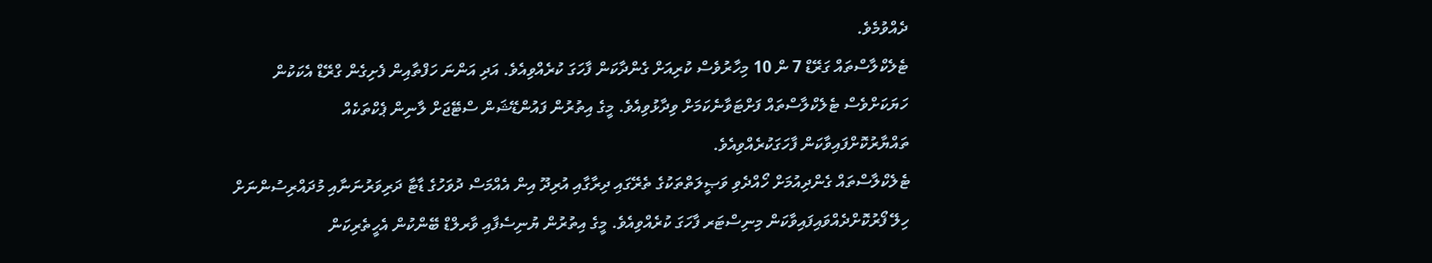ދެއްވުމެވެ.
ޓެލެކްލާސްތައް ގަރޭޑް 7 ން 10 މިހާރުވެސް ކުރިއަށް ގެންދާކަން ފާހަގަ ކުރެއްވިއެވެ. އަދި އަންނަ ހަފްތާއިން ފެށިގެން ގްރޭޑް އެކަކުން ހަޔަކަށްވެސް ޓެލެކްލާސްތައް ފަށްޓަވާނެކަމަށް ވިދާޅުވިއެވެ. މީގެ އިތުރުން ފައުންޑޭޝަން ސްޓޭޖަށް ލާނިން ޕެކްތަކެއް ތައްޔާރުކޮށްފައިވާކަން ފާހަގަކުރެއްވިއެވެ.
ޓެލެކްލާސްތައް ގެންދިއުމަށް ހޯއްދެވި ވަޞީލަތްތަކުގެ ތެރޭގައި ދިރާގާއި އުރިދޫ އިން އެއްމަސް ދުވަހުގެ ޑާޓާ ދަރިވަރުނަނާއި މުދައްރިސުންނަށް ހިލޭ ފޯރުކޮށްދެއްވައިފައިވާކަން މިނިސްޓަރ ފާހަގަ ކުރެއްވިއެވެ. މީގެ އިތުރުން ޔުނިސެފާއި ވާރލްޑް ބޭންކުން އެހީތެރިކަން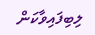ލިބިފައިވާކަން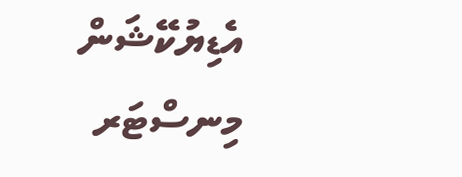އެޑިޔުކޭޝަން މިނސްޓަރ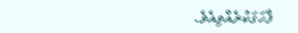ފާހަގަކުރެއްވިއެވެ.